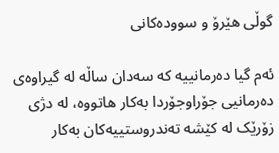گوڵی هێرۆ و سوودەکانی

ئەم گیا دەرمانییە کە سەدان ساڵە لە گیراوەی دەرمانیی جۆراوجۆردا بەکار هاتووە، لە دژی زۆرێک لە کێشە تەندروستییەکان بەکار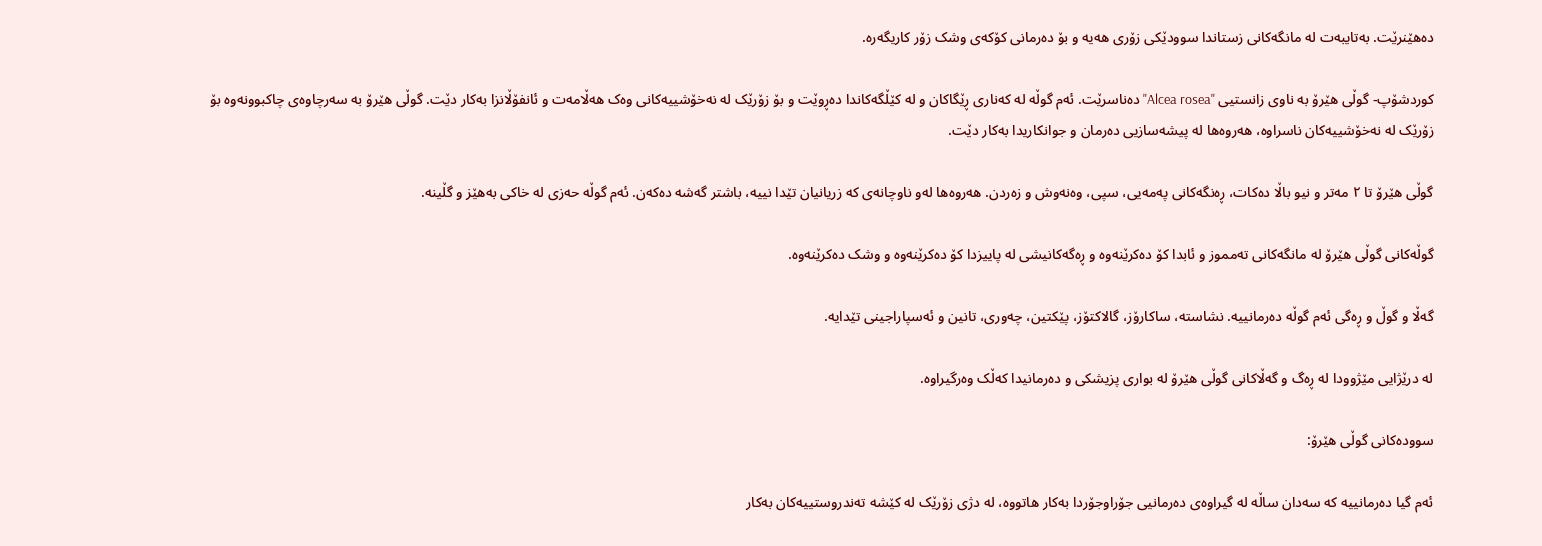دەهێنرێت. بەتایبەت لە مانگەکانی زستاندا سوودێکی زۆری هەیە و بۆ دەرمانی کۆکەی وشک زۆر کاریگەرە.

کوردشۆپ- گوڵی هێرۆ بە ناوی زانستیی "Alcea rosea" دەناسرێت. ئەم گوڵە لە کەناری ڕێگاکان و لە کێڵگەکاندا دەڕوێت و بۆ زۆرێک لە نەخۆشییەکانی وەک هەڵامەت و ئانفۆڵانزا بەکار دێت. گوڵی هێرۆ بە سەرچاوەی چاکبوونەوە بۆ زۆرێک لە نەخۆشییەکان ناسراوە، هەروەها لە پیشەسازیی دەرمان و جوانکاریدا بەکار دێت.

گوڵی هێرۆ تا ٢ مەتر و نیو باڵا دەکات، ڕەنگەکانی پەمەیی، سپی، وەنەوش و زەردن. هەروەها لەو ناوچانەی کە زریانیان تێدا نییە، باشتر گەشە دەکەن. ئەم گوڵە حەزی لە خاکی بەهێز و گڵینە.

گوڵەکانی گوڵی هێرۆ لە مانگەکانی تەمموز و ئابدا کۆ دەکرێنەوە و ڕەگەکانیشی لە پاییزدا کۆ دەکرێنەوە و وشک دەکرێنەوە.

گەڵا و گوڵ و ڕەگی ئەم گوڵە دەرمانییە. نشاستە، ساکارۆز، گالاکتۆز، پێکتین، چەوری، تانین و ئەسپاراجینی تێدایە.

لە درێژایی مێژوودا لە ڕەگ و گەڵاکانی گوڵی هێرۆ لە بواری پزیشکی و دەرمانیدا کەڵک وەرگیراوە.

سوودەکانی گوڵی هێرۆ:

ئەم گیا دەرمانییە کە سەدان ساڵە لە گیراوەی دەرمانیی جۆراوجۆردا بەکار هاتووە، لە دژی زۆرێک لە کێشە تەندروستییەکان بەکار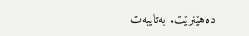دەهێنرێت. بەتایبەت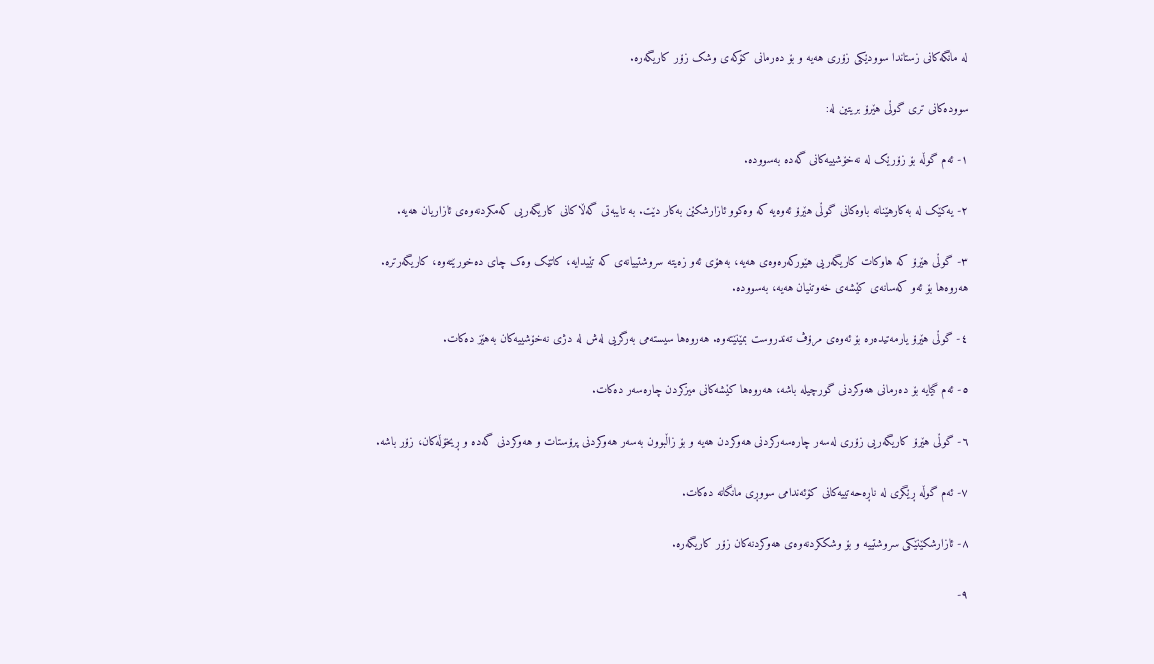لە مانگەکانی زستاندا سوودێکی زۆری هەیە و بۆ دەرمانی کۆکەی وشک زۆر کاریگەرە.

سوودەکانی تری گوڵی هێرۆ بریتین لە:

١- ئەم گوڵە بۆ زۆرێک لە نەخۆشییەکانی گەدە بەسوودە.

٢- یەکێک لە بەکارهێنانە باوەکانی گوڵی هێرۆ ئەوەیە کە وەکوو ئازارشکێن بەکار دێت. بە تایبەتی گەڵاکانی کاریگەریی کەمکردنەوەی ئازاریان هەیە.

٣- گوڵی هێرۆ کە هاوکات کاریگەریی هێورکەرەوەی هەیە، بەهۆی ئەو زەیتە سروشتییانەی کە تێیدایە، کاتێک وەک چای دەخورێتەوە، کاریگەرترە. هەروەها بۆ ئەو کەسانەی کێشەی خەوتنیان هەیە، بەسوودە.

٤- گوڵی هێرۆ یارمەتیدەرە بۆ ئەوەی مرۆڤ تەندروست بمێنێتەوە. هەروەها سیستەمی بەرگریی لەش لە دژی نەخۆشییەکان بەهێز دەکات.

٥- ئەم گیایە بۆ دەرمانی هەوکردنی گورچیلە باشە، هەروەها کێشەکانی میزکردن چارەسەر دەکات.

٦- گوڵی هێرۆ کاریگەریی زۆری لەسەر چارەسەرکردنی هەوکردن هەیە و بۆ زاڵبوون بەسەر هەوکردنی پرۆستات و هەوکردنی گەدە و ڕیخۆڵەکان، زۆر باشە.

٧- ئەم گوڵە ڕێگری لە ناڕەحەتییەکانی کۆئەندامی سووڕی مانگانە دەکات.

٨- ئازارشکێنێکی سروشتییە و بۆ وشککردنەوەی هەوکردنەکان زۆر کاریگەرە.

٩-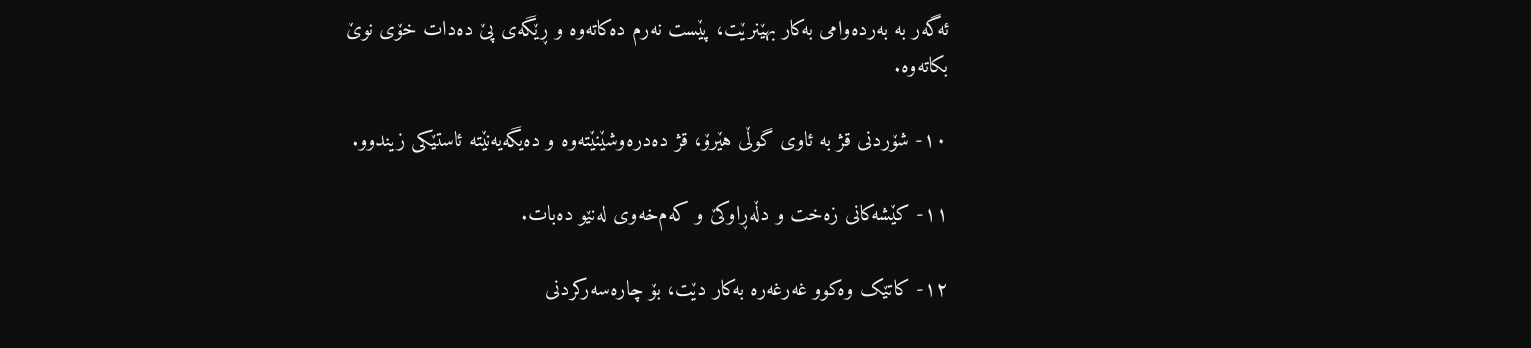ئەگەر بە بەردەوامی بەکار بهێنرێت، پێست نەرم دەکاتەوە و ڕێگەی پێ دەدات خۆی نوێ بکاتەوە.

١٠- شۆردنی قژ بە ئاوی گوڵی هێرۆ، قژ دەدرەوشێنێتەوە و دەیگەیەنێتە ئاستێکی زیندوو.

١١- کێشەکانی زەخت و دڵەڕاوکێ و کەم‌خەوی لەنێو دەبات.

١٢- کاتێک وەکوو غەرغەرە بەکار دێت، بۆ چارەسەرکردنی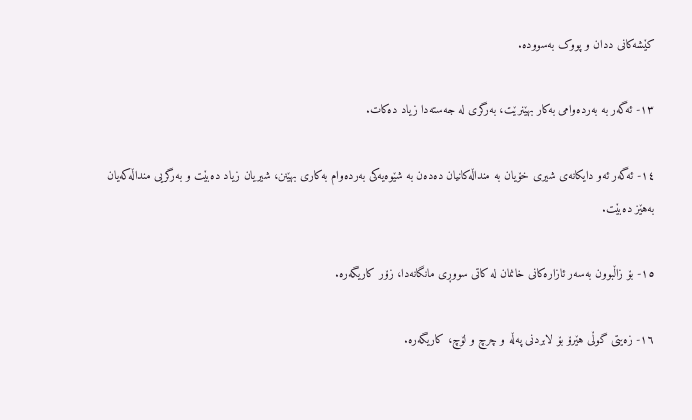کێشەکانی ددان و پووک بەسوودە.

١٣- ئەگەر بە بەردەوامی بەکار بهێنرێت، بەرگری لە جەستەدا زیاد دەکات.

١٤- ئه‌گه‌ر ئه‌و دایکانه‌ی شیری خۆیان به منداڵه‌کانیان دەدەن به شێوه‌یه‌کی بەرده‌وام به‌کاری بهێنن، شیریان زیاد ده‌بێت و بەرگریی منداڵەکەیان به‌هێز دەبێت.

١٥- بۆ زاڵبوون بەسەر ئازارەکانی خانمان لە کاتی سووڕی مانگانەدا، زۆر کاریگەرە.

١٦- زەیتی گوڵی هێرۆ بۆ لابردنی پەڵە و چرچ و لۆچ، کاریگەرە.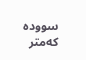سوودە کەمتر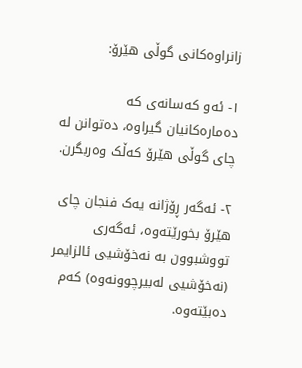زانراوەکانی گوڵی هێرۆ:

١- ئەو کەسانەی کە دەمارەکانیان گیراوە، دەتوانن لە چای گوڵی هێرۆ کەڵک وەربگرن.

٢- ئەگەر ڕۆژانە یەک فنجان چای هێرۆ بخورێتەوە، ئەگەری تووشبوون بە نەخۆشیی ئالزایمر (نەخۆشیی لەبیرچوونەوە) کەم دەبێتەوە.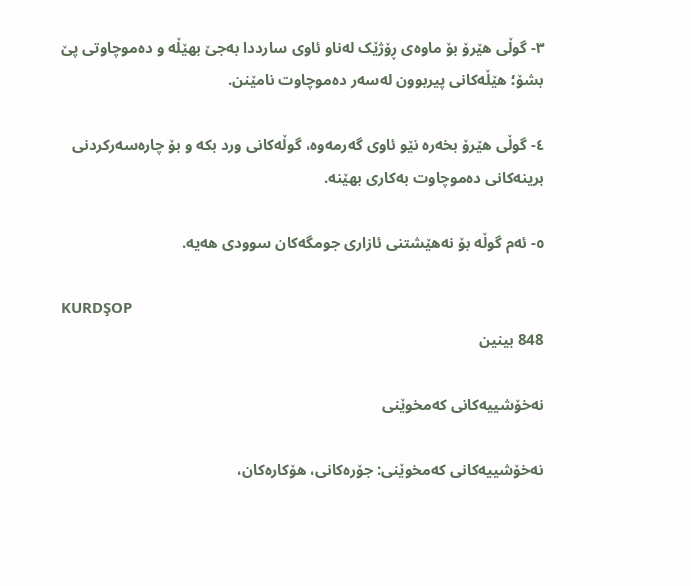٣- گوڵی هێرۆ بۆ ماوەی ڕۆژێک لەناو ئاوی سارددا بەجێ بهێڵە و دەموچاوتی پێ بشۆ؛ هێڵەکانی پیربوون لەسەر دەموچاوت نامێنن.

٤- گوڵی هێرۆ بخەرە نێو ئاوی گەرمەوە، گوڵەکانی ورد بکە و بۆ چارەسەرکردنی برینەکانی دەموچاوت بەکاری بهێنە.

٥- ئەم گوڵە بۆ نەهێشتنی ئازاری جومگەکان سوودی هەیە.

KURDŞOP
848 بینین

نەخۆشییەکانی کەمخوێنی

نەخۆشییەکانی کەمخوێنی: جۆرەکانی، هۆکارەکان،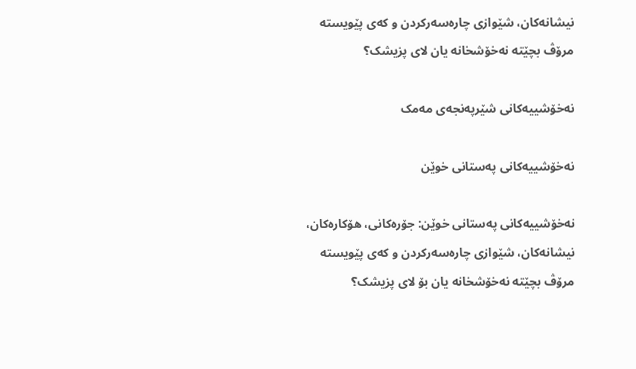نیشانەکان، شێوازی چارەسەرکردن و کەی پێویستە مرۆڤ بچێتە نەخۆشخانە یان لای پزیشک؟

نەخۆشییەکانی شێرپەنجەی مەمک

نەخۆشییەکانی پەستانی خوێن

نەخۆشییەکانی پەستانی خوێن: جۆرەکانی، هۆکارەکان، نیشانەکان، شێوازی چارەسەرکردن و کەی پێویستە مرۆڤ بچێتە نەخۆشخانە یان بۆ لای پزیشک؟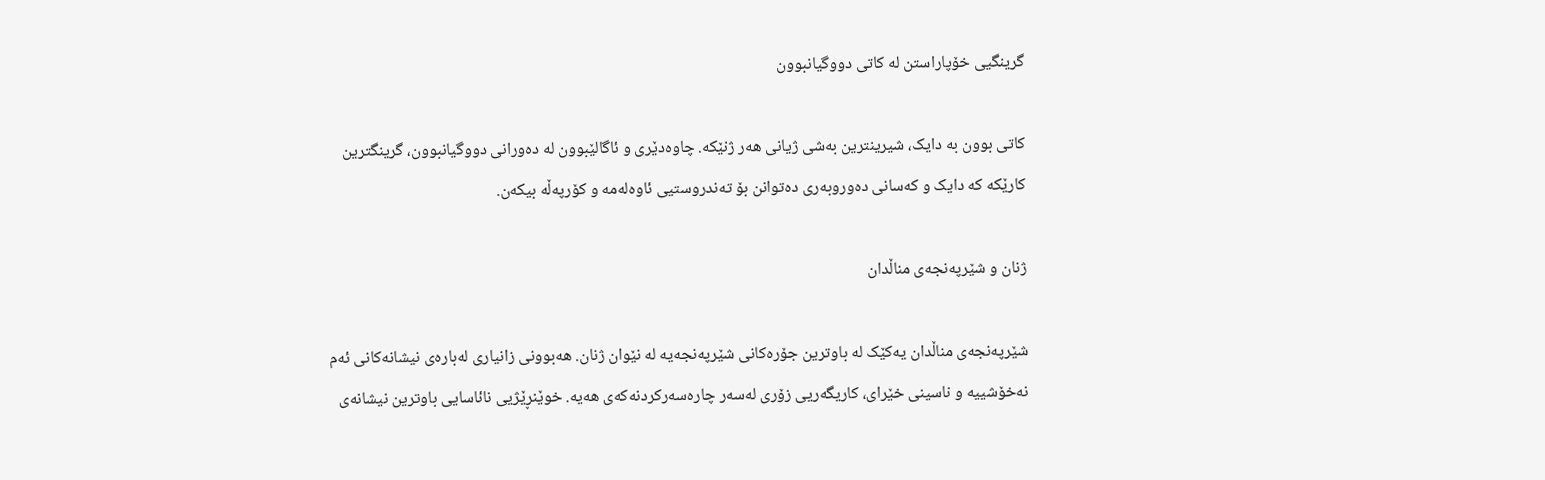گرینگیی خۆپاراستن لە کاتی دووگیانبوون

کاتی بوون بە دایک، شیرینترین بەشی ژیانی هەر ژنێکە. چاوەدێری و ئاگالێبوون لە دەورانی دووگیانبوون، گرینگترین کارێکە کە دایک و کەسانی دەوروبەری دەتوانن بۆ تەندروستیی ئاوەلەمە و کۆرپەڵە بیکەن.

ژنان و شێرپەنجەی مناڵدان

شێرپەنجەی مناڵدان یەکێک لە باوترین جۆرەکانی شێرپەنجەیە لە نێوان ژنان. هەبوونی زانیاری لەبارەی نیشانەکانی ئەم نەخۆشییە و ناسینی خێرای، کاریگەریی زۆری لەسەر چارەسەرکردنەکەی هەیە. خوێنڕێژیی نائاسایی باوترین نیشانەی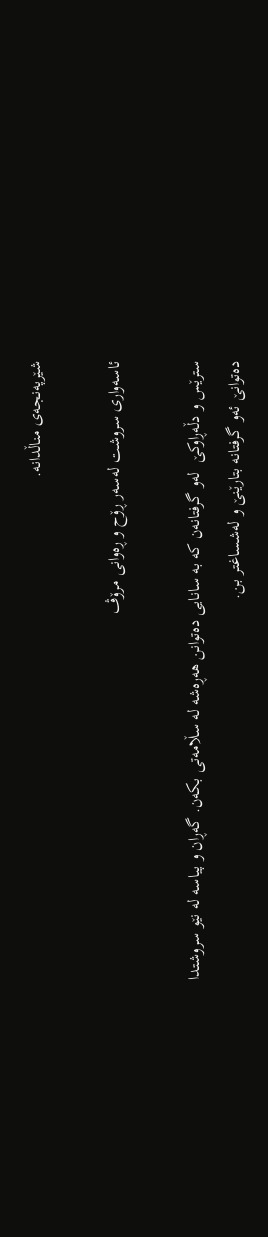شێرپەنجەی مناڵدانە.

ئاسەواری سروشت لەسەر ڕۆح و ڕەوانی مرۆڤ

سترێس و دڵەڕاوکێ  لەو گرفتانەن کە بە سانایی دەتوانن هەڕەشە لە سڵامەتی بکەن. گەڕان و پیاسە لە نێو سروشتدا دەتوانێ ئەو گرفتانە بتارێنێ و لەشساغتر بن.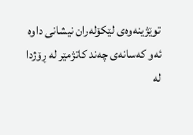توێژینەوەی لێکۆلەران نیشانی داوە ئەو کەسانەی چەند کاتژمێر لە ڕۆژدا لە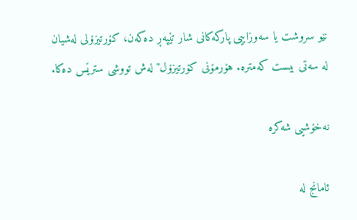نێو سروشت یا سەوزاییی پارکەکانی شار تێپەڕ دەکەن، کۆرتیزۆلی لەشیان لە سەتی بیست کەمترە. هۆرمۆنی کۆرتیزۆل" لەش تووشی سترێس دەکا.

نەخۆشیی شەکرە

ئامانج لە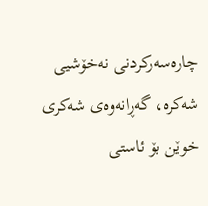چارەسەرکردنی نەخۆشیی شەکرە، گەڕانەوەی شەکری خوێن بۆ ئاستی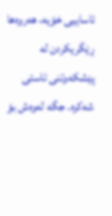ئاساییی خۆیە، هەروەها ڕێگریکردن لە پێشکەوتنی ئاستی شەکرە. جگە لەوەش بۆ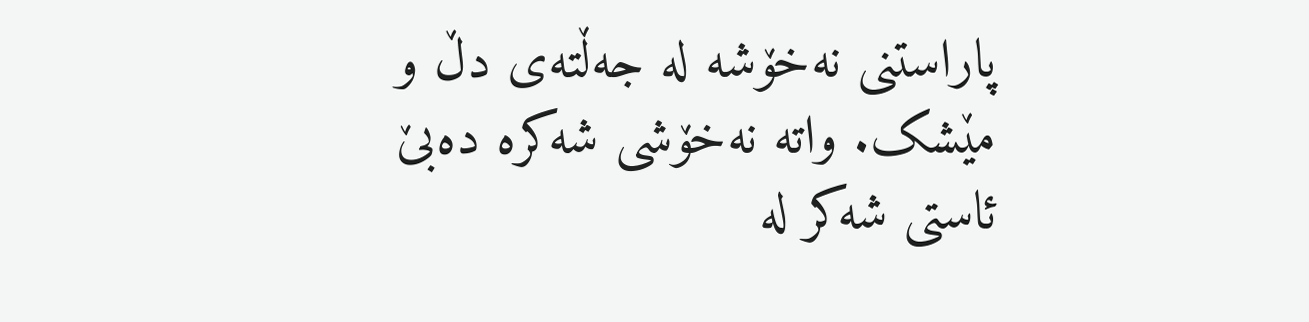پاراستنی نەخۆشە لە جەڵتەی دڵ و مێشک. واتە نەخۆشی شەکرە دەبێ ئاستی شەکر لە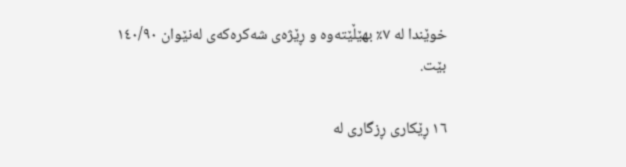خوێندا لە ٧٪ بهێڵێتەوە و ڕێژەی شەکرەکەی لەنێوان ١٤٠/٩٠ بێت.

١٦ ڕێکاری ڕزگاری لە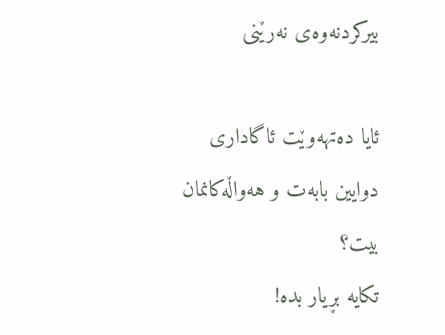بیرکردنەوەی نەرێنی

ئایا دەتهەوێت ئاگاداری دوایین بابەت و هەواڵەکانمان بیت؟
تکایە بڕیار بدە!